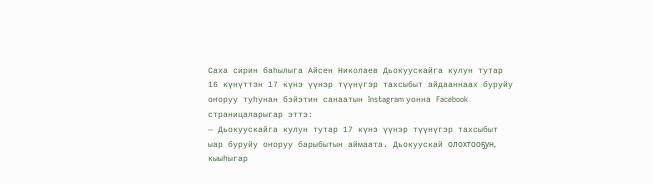Саха сирин баһылыга Айсен Николаев Дьокуускайга кулун тутар 16 күнүттэн 17 күнэ үүнэр түүнүгэр тахсыбыт айдааннаах буруйу оҥоруу туһунан бэйэтин санаатын Instagram уонна Facebook страницаларыгар эттэ:
— Дьокуускайга кулун тутар 17 күнэ үүнэр түүнүгэр тахсыбыт ыар буруйу оҥоруу барыбытын аймаата. Дьокуускай олохтооҕун, кыыһыгар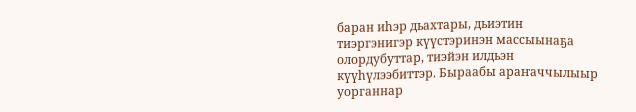баран иһэр дьахтары, дьиэтин тиэргэнигэр күүстэринэн массыынаҕа олордубуттар, тиэйэн илдьэн күүһүлээбиттэр. Быраабы араҥаччылыыр уорганнар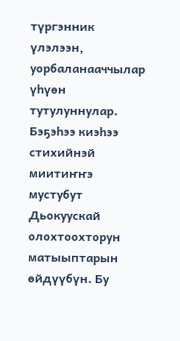түргэнник үлэлээн, уорбаланааччылар үһүөн тутулуннулар.
Бэҕэһээ киэһээ стихийнэй миитиҥҥэ мустубут Дьокуускай олохтоохторун матыыптарын өйдүүбүн. Бу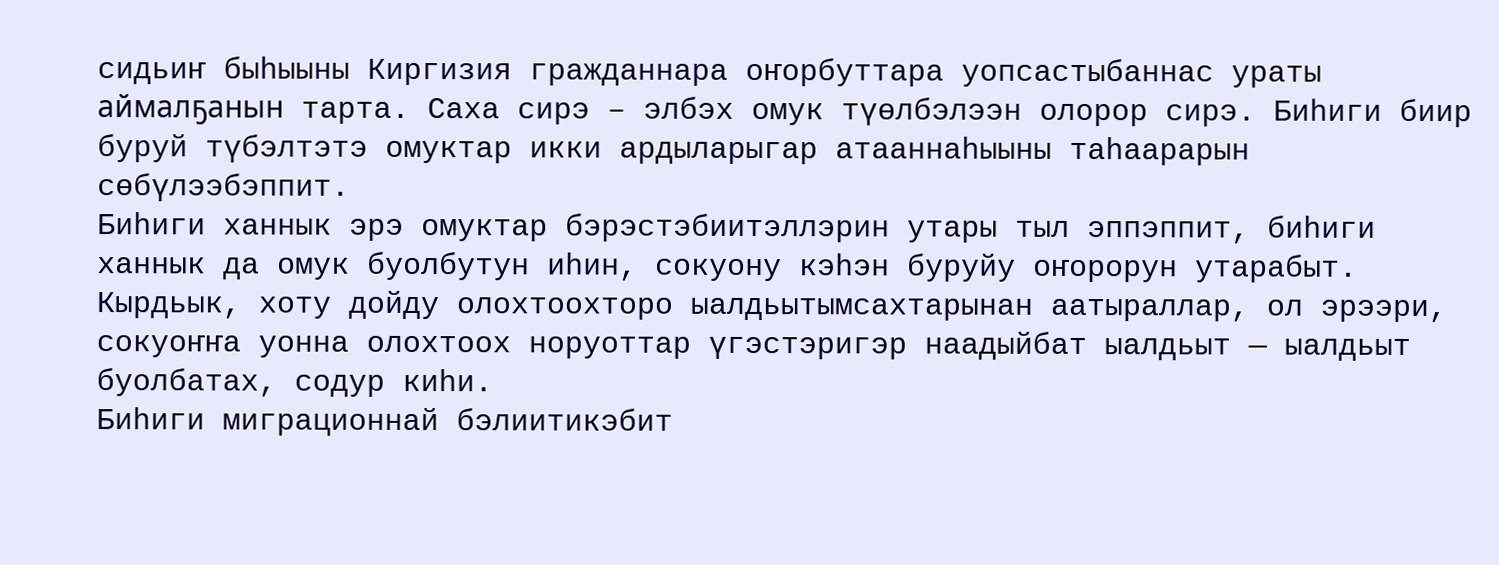сидьиҥ быһыыны Киргизия гражданнара оҥорбуттара уопсастыбаннас ураты аймалҕанын тарта. Саха сирэ – элбэх омук түөлбэлээн олорор сирэ. Биһиги биир буруй түбэлтэтэ омуктар икки ардыларыгар атааннаһыыны таһаарарын сөбүлээбэппит.
Биһиги ханнык эрэ омуктар бэрэстэбиитэллэрин утары тыл эппэппит, биһиги ханнык да омук буолбутун иһин, сокуону кэһэн буруйу оҥорорун утарабыт.
Кырдьык, хоту дойду олохтоохторо ыалдьытымсахтарынан аатыраллар, ол эрээри, сокуоҥҥа уонна олохтоох норуоттар үгэстэригэр наадыйбат ыалдьыт — ыалдьыт буолбатах, содур киһи.
Биһиги миграционнай бэлиитикэбит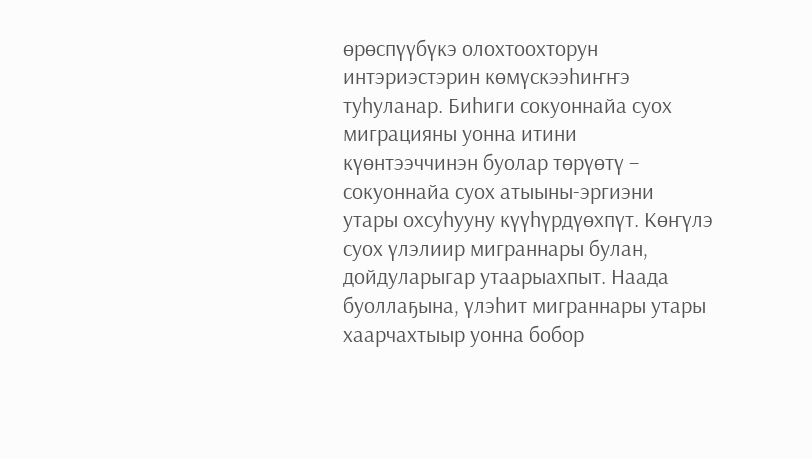өрөспүүбүкэ олохтоохторун интэриэстэрин көмүскээһиҥҥэ туһуланар. Биһиги сокуоннайа суох миграцияны уонна итини күөнтээччинэн буолар төрүөтү – сокуоннайа суох атыыны-эргиэни утары охсуһууну күүһүрдүөхпүт. Көҥүлэ суох үлэлиир миграннары булан, дойдуларыгар утаарыахпыт. Наада буоллаҕына, үлэһит миграннары утары хаарчахтыыр уонна бобор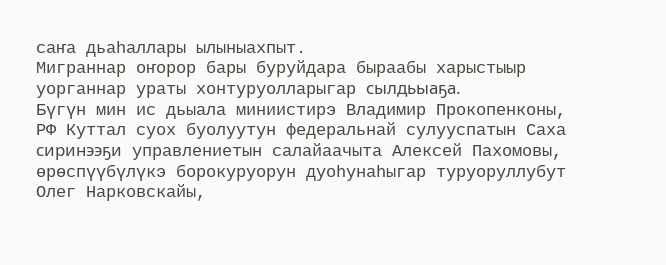саҥа дьаһаллары ылыныахпыт.
Миграннар оҥорор бары буруйдара быраабы харыстыыр уорганнар ураты хонтуруолларыгар сылдьыаҕа.
Бүгүн мин ис дьыала миниистирэ Владимир Прокопенконы, РФ Куттал суох буолуутун федеральнай сулууспатын Саха сиринээҕи управлениетын салайаачыта Алексей Пахомовы, өрөспүүбүлүкэ борокуруорун дуоһунаһыгар туруоруллубут Олег Нарковскайы,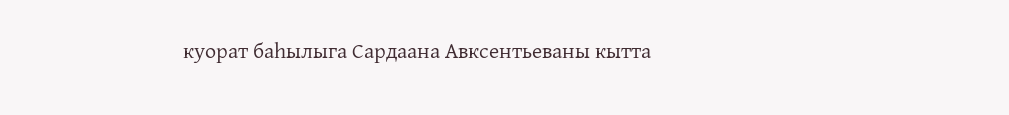куорат баһылыга Сардаана Авксентьеваны кытта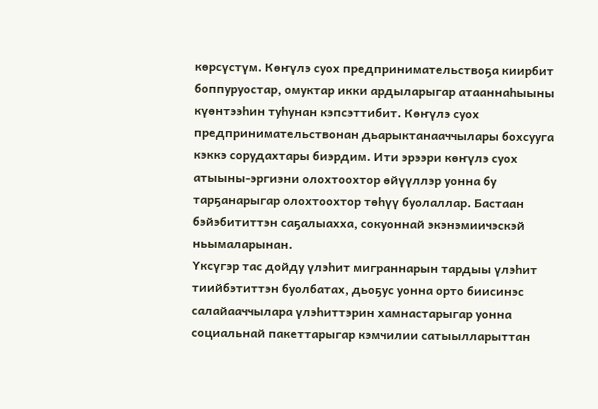көрсүстүм. Көҥүлэ суох предпринимательствоҕа киирбит боппуруостар, омуктар икки ардыларыгар атааннаһыыны күөнтээһин туһунан кэпсэттибит. Көҥүлэ суох предпринимательствонан дьарыктанааччылары бохсууга кэккэ сорудахтары биэрдим. Ити эрээри көҥүлэ суох атыыны-эргиэни олохтоохтор өйүүллэр уонна бу тарҕанарыгар олохтоохтор төһүү буолаллар. Бастаан бэйэбититтэн саҕалыахха, сокуоннай экэнэмиичэскэй ньымаларынан.
Үксүгэр тас дойду үлэһит миграннарын тардыы үлэһит тиийбэтиттэн буолбатах, дьоҕус уонна орто биисинэс салайааччылара үлэһиттэрин хамнастарыгар уонна социальнай пакеттарыгар кэмчилии сатыылларыттан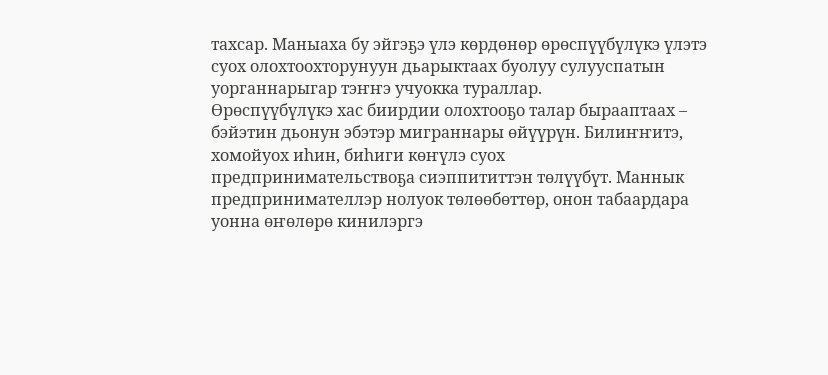тахсар. Маныаха бу эйгэҕэ үлэ көрдөнөр өрөспүүбүлүкэ үлэтэ суох олохтоохторунуун дьарыктаах буолуу сулууспатын уорганнарыгар тэҥҥэ учуокка тураллар.
Өрөспүүбүлүкэ хас биирдии олохтооҕо талар бырааптаах – бэйэтин дьонун эбэтэр миграннары өйүүрүн. Билиҥҥитэ, хомойуох иһин, биһиги көҥүлэ суох предпринимательствоҕа сиэппититтэн төлүүбүт. Маннык предпринимателлэр нолуок төлөөбөттөр, онон табаардара уонна өҥөлөрө кинилэргэ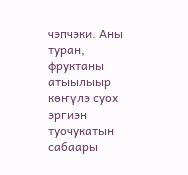чэпчэки. Аны туран, фруктаны атыылыыр көҥүлэ суох эргиэн туочукатын сабаары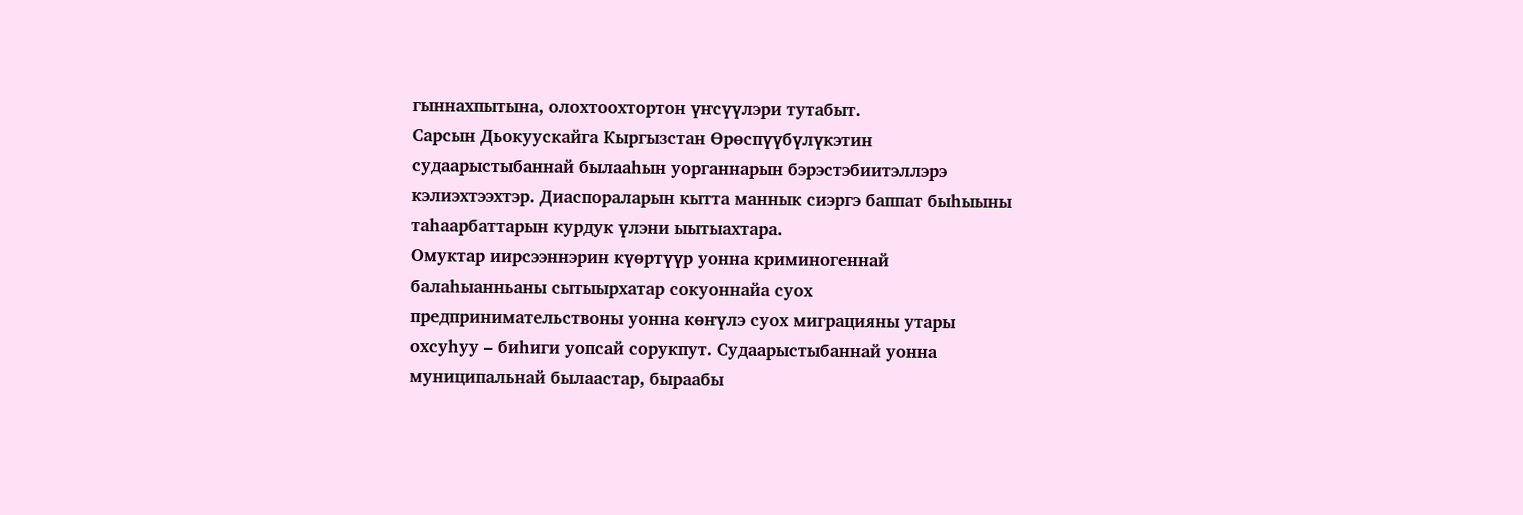гыннахпытына, олохтоохтортон үҥсүүлэри тутабыт.
Сарсын Дьокуускайга Кыргызстан Өрөспүүбүлүкэтин судаарыстыбаннай былааһын уорганнарын бэрэстэбиитэллэрэ кэлиэхтээхтэр. Диаспораларын кытта маннык сиэргэ баппат быһыыны таһаарбаттарын курдук үлэни ыытыахтара.
Омуктар иирсээннэрин күөртүүр уонна криминогеннай балаһыанньаны сытыырхатар сокуоннайа суох предпринимательствоны уонна көҥүлэ суох миграцияны утары охсуһуу – биһиги уопсай сорукпут. Судаарыстыбаннай уонна муниципальнай былаастар, быраабы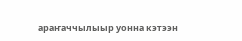араҥаччылыыр уонна кэтээн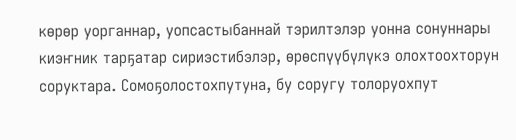көрөр уорганнар, уопсастыбаннай тэрилтэлэр уонна сонуннары киэҥник тарҕатар сириэстибэлэр, өрөспүүбүлүкэ олохтоохторун соруктара. Сомоҕолостохпутуна, бу соругу толоруохпут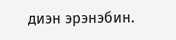диэн эрэнэбин.